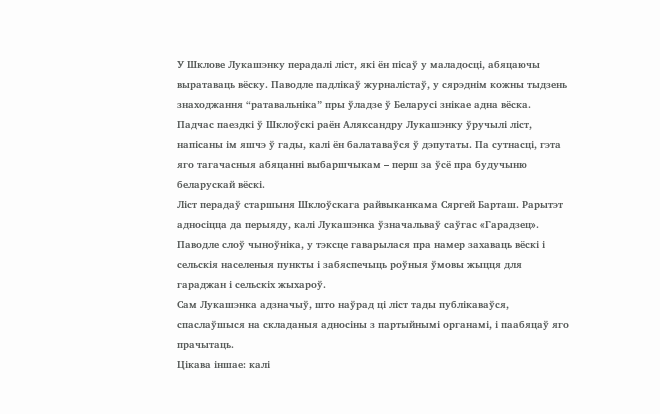У Шклове Лукашэнку перадалі ліст, які ён пісаў у маладосці, абяцаючы выратаваць вёску. Паводле падлікаў журналістаў, у сярэднім кожны тыдзень знаходжання “ратавальніка” пры ўладзе ў Беларусі знікае адна вёска.
Падчас паездкі ў Шклоўскі раён Аляксандру Лукашэнку ўручылі ліст, напісаны ім яшчэ ў гады, калі ён балатаваўся ў дэпутаты. Па сутнасці, гэта яго тагачасныя абяцанні выбаршчыкам – перш за ўсё пра будучыню беларускай вёскі.
Ліст перадаў старшыня Шклоўскага райвыканкама Сяргей Барташ. Рарытэт адносіцца да перыяду, калі Лукашэнка ўзначальваў саўгас «Гарадзец».
Паводле слоў чыноўніка, у тэксце гаварылася пра намер захаваць вёскі і сельскія населеныя пункты і забяспечыць роўныя ўмовы жыцця для гараджан і сельскіх жыхароў.
Сам Лукашэнка адзначыў, што наўрад ці ліст тады публікаваўся, спаслаўшыся на складаныя адносіны з партыйнымі органамі, і паабяцаў яго прачытаць.
Цікава іншае: калі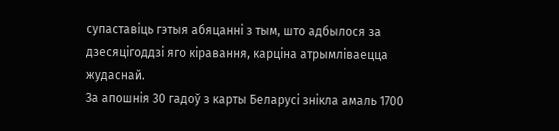супаставіць гэтыя абяцанні з тым, што адбылося за дзесяцігоддзі яго кіравання, карціна атрымліваецца жудаснай.
За апошнія 30 гадоў з карты Беларусі знікла амаль 1700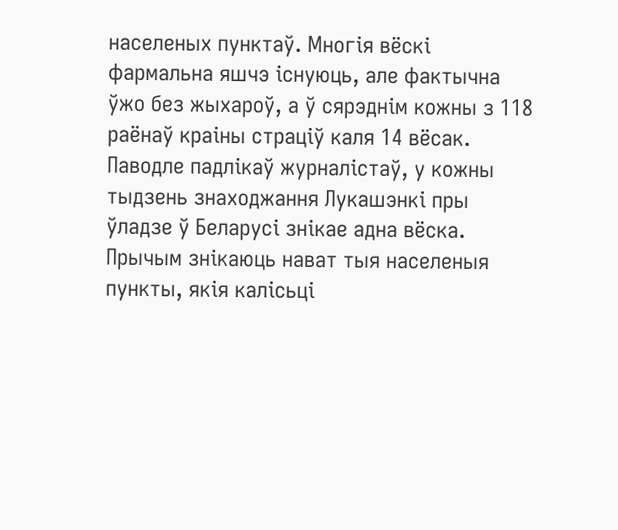населеных пунктаў. Многія вёскі фармальна яшчэ існуюць, але фактычна ўжо без жыхароў, а ў сярэднім кожны з 118 раёнаў краіны страціў каля 14 вёсак.
Паводле падлікаў журналістаў, у кожны тыдзень знаходжання Лукашэнкі пры ўладзе ў Беларусі знікае адна вёска.
Прычым знікаюць нават тыя населеныя пункты, якія калісьці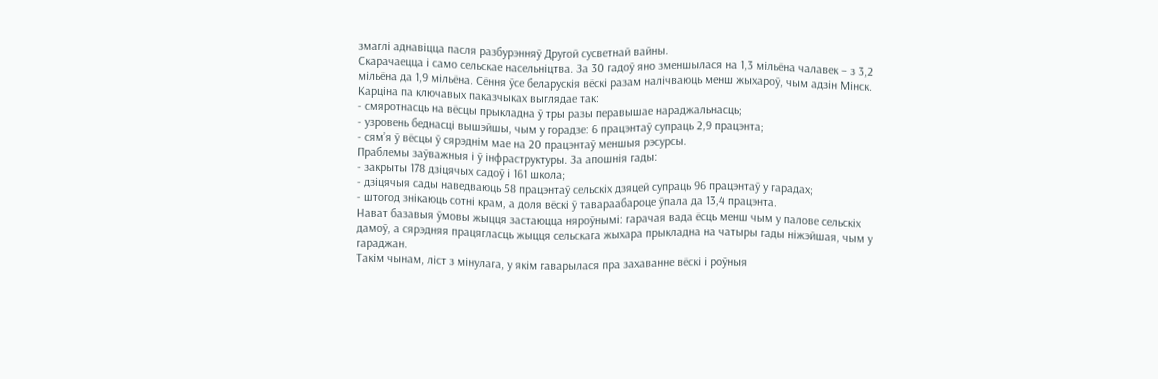змаглі аднавіцца пасля разбурэнняў Другой сусветнай вайны.
Скарачаецца і само сельскае насельніцтва. За 30 гадоў яно зменшылася на 1,3 мільёна чалавек – з 3,2 мільёна да 1,9 мільёна. Сёння ўсе беларускія вёскі разам налічваюць менш жыхароў, чым адзін Мінск.
Карціна па ключавых паказчыках выглядае так:
- смяротнасць на вёсцы прыкладна ў тры разы перавышае нараджальнасць;
- узровень беднасці вышэйшы, чым у горадзе: 6 працэнтаў супраць 2,9 працэнта;
- сям’я ў вёсцы ў сярэднім мае на 20 працэнтаў меншыя рэсурсы.
Праблемы заўважныя і ў інфраструктуры. За апошнія гады:
- закрыты 178 дзіцячых садоў і 161 школа;
- дзіцячыя сады наведваюць 58 працэнтаў сельскіх дзяцей супраць 96 працэнтаў у гарадах;
- штогод знікаюць сотні крам, а доля вёскі ў тавараабароце ўпала да 13,4 працэнта.
Нават базавыя ўмовы жыцця застаюцца няроўнымі: гарачая вада ёсць менш чым у палове сельскіх дамоў, а сярэдняя працягласць жыцця сельскага жыхара прыкладна на чатыры гады ніжэйшая, чым у гараджан.
Такім чынам, ліст з мінулага, у якім гаварылася пра захаванне вёскі і роўныя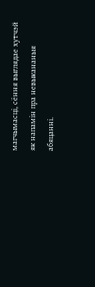магчымасці, сёння выглядае хутчэй як напамін пра невыкананыя абяцанні.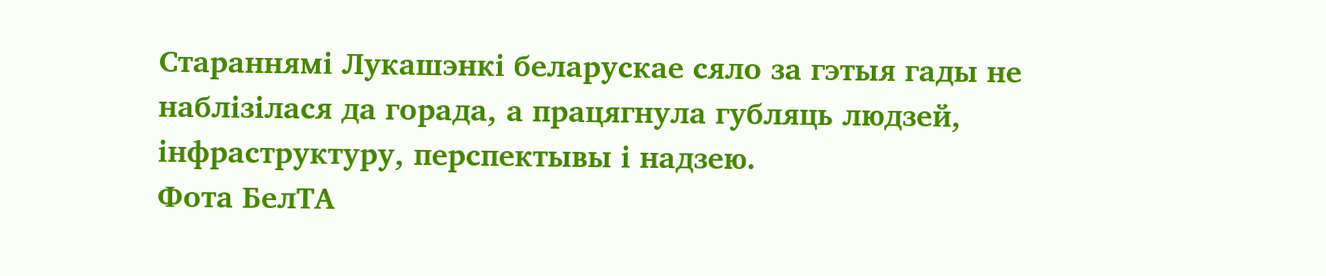Стараннямі Лукашэнкі беларускае сяло за гэтыя гады не наблізілася да горада, а працягнула губляць людзей, інфраструктуру, перспектывы і надзею.
Фота БелТА